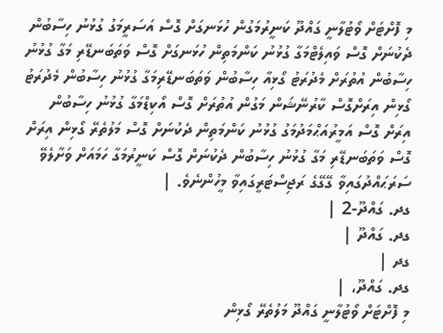މި ފޮށްޓަށް ވޯޓުލާނީ ގައްދޫ ކަނީރުމަގުން ހުޅަނގަށް ގޮސް އަސަރީމަގު ގުޅުނު ހިސާބުން ދެކުނަށް ގޮސް ވައިލެޓްމަގާ ގުޅުނު ކަންމަތިން ހުޅަނގަށް ގޮސް ވަތަބަނޑޭރި މަގާ ގުޅުނު ހިސާބުން އުތުރަށް މެދުރަޓު ގޯޅިއާ ހިސާބުން ވަތަބަނޑޭރިމަގާ ގުޅުނު ހިސާބުން މެދުރަޓު ގޯޅިން އިރަށްގޮސް ކާރުނޭޝަން މަގުން އުތުރަށް ގޮސް އޯކިޑްމަގާ ގުޅުނު ހިސާބުން އިރަށް ގޮސް އަމީރުއަޙްމަދުމަގު ގުޅުނު ކަންމަތިން ދެކުނަށް ގޮސް މަލުތެރޭ ގޯޅިން އިރަށް ގޮސް ވަތަބަނޑޭރި މަގާ ގުޅުނު ހިސާބުން ދެކުނަށް ގޮސް ކަނީރުމަގާ ހަމައަށް ވަށާލެވޭ ސަރަޙައްދުގައިވާ ގޭގޭގެ ރަޖިސްޓަރީގައިވާ މީހުންނެވެ. |
ގދ. ގައްދޫ-2 |
ގދ. ގައްދޫ |
ގދ |
ގދ. ގައްދޫ، |
މި ފޮށްޓަށް ވޯޓުލާނީ ގައްދޫ މަލުތެރޭ ގޯޅިން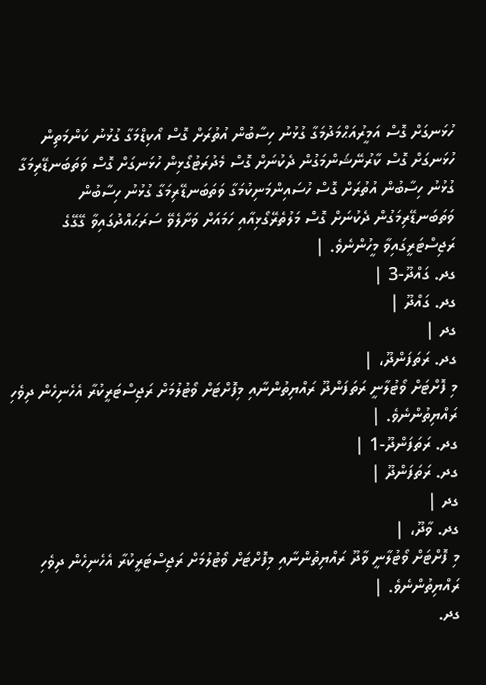ހުޅަނގަށް ގޮސް އަމީރުއަޙްމަދުމަގާ ގުޅުނު ހިސާބުން އުތުރަށް ގޮސް އޯކިޑްމަގާ ގުޅުނު ކަންމަތިން ހުޅަނގަށް ގޮސް ކާރުނޭޝަންމަގުން ދެކުނަށް ގޮސް މެދުރަޓުގޯޅިން ހުޅަނގަށް ގޮސް ވަތަބަނޑޭރިމަގާ ގުޅުނު ހިސާބުން އުތުރަށް ގޮސް ހުސައިންމަނިކުމަގާ ވަތަބަނޑޭރިމަގާ ގުޅުނު ހިސާބުން ވަތަބަނޑޭރިމަގުން ދެކުނަށް ގޮސް މަލުތެރޭގޯޅިއާއި ހަމައަށް ވަށާލެވޭ ސަރަޙައްދުގައިވާ ގޭގޭގެ ރަޖިސްޓަރީގައިވާ މީހުންނެވެ. |
ގދ. ގައްދޫ-3 |
ގދ. ގައްދޫ |
ގދ |
ގދ. ރަތަފަންދޫ، |
މި ފޮށްޓަށް ވޯޓުލާނީ ރަތަފަންދޫ ރައްޔިތުންނާއި މިފޮށްޓަށް ވޯޓުލުމަށް ރަޖިސްޓަރީކުރާ އެހެނިހެން ދިވެހި ރައްޔިތުންނެވެ. |
ގދ. ރަތަފަންދޫ-1 |
ގދ. ރަތަފަންދޫ |
ގދ |
ގދ. ވާދޫ، |
މި ފޮށްޓަށް ވޯޓުލާނީ ވާދޫ ރައްޔިތުންނާއި މިފޮށްޓަށް ވޯޓުލުމަށް ރަޖިސްޓަރީކުރާ އެހެނިހެން ދިވެހި ރައްޔިތުންނެވެ. |
ގދ.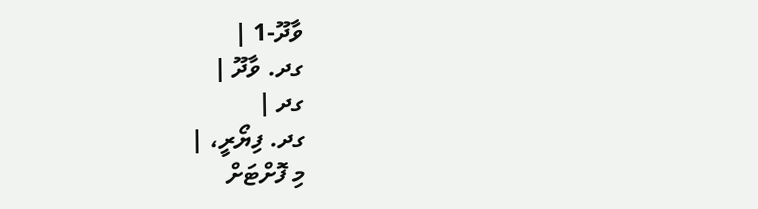ވާދޫ-1 |
ގދ. ވާދޫ |
ގދ |
ގދ. ފިޔޯރީ، |
މި ފޮށްޓަށް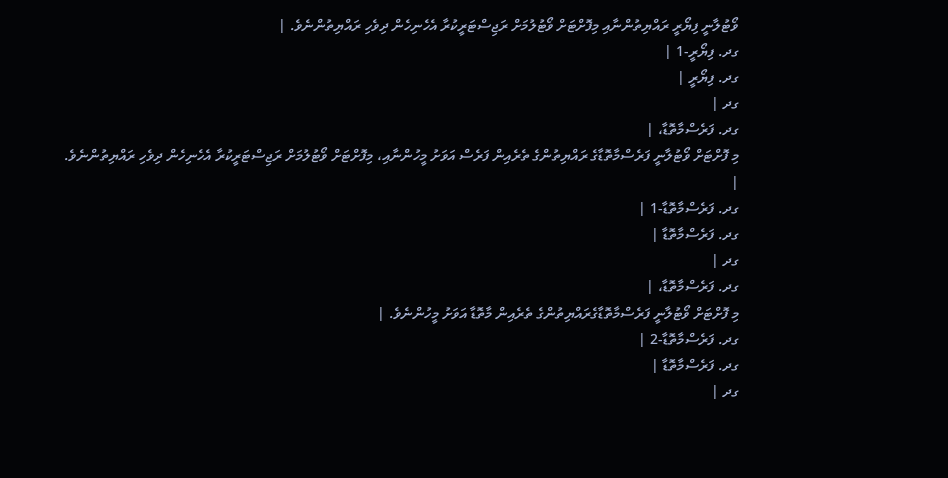ވޯޓުލާނީ ފިޔޯރީ ރައްޔިތުންނާއި މިފޮށްޓަށް ވޯޓުލުމަށް ރަޖިސްޓަރީކުރާ އެހެނިހެން ދިވެހި ރައްޔިތުންނެވެ. |
ގދ. ފިޔޯރީ-1 |
ގދ. ފިޔޯރީ |
ގދ |
ގދ. ފަރެސްމާތޮޑާ، |
މި ފޮށްޓަށް ވޯޓުލާނީ ފަރެސްމާތޮޑާގެ ރައްޔިތުންގެ ތެރެއިން ފަރެސް އަވަށު މީހުންނާއި، މިފޮށްޓަށް ވޯޓުލުމަށް ރަޖިސްޓަރީކުރާ އެހެނިހެން ދިވެހި ރައްޔިތުންނެވެ. |
ގދ. ފަރެސްމާތޮޑާ-1 |
ގދ. ފަރެސްމާތޮޑާ |
ގދ |
ގދ. ފަރެސްމާތޮޑާ، |
މި ފޮށްޓަށް ވޯޓުލާނީ ފަރެސްމާތޮޑާގެރައްޔިތުންގެ ތެރެއިން މާތޮޑާ އަވަށު މީހުންނެވެ. |
ގދ. ފަރެސްމާތޮޑާ-2 |
ގދ. ފަރެސްމާތޮޑާ |
ގދ |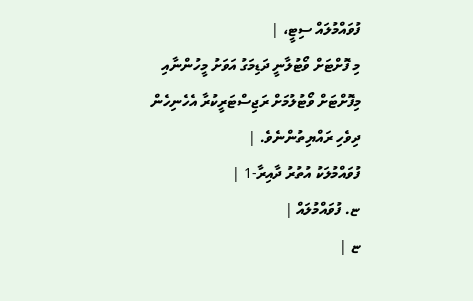ފުވައްމުލައް ސިޓީ، |
މި ފޮށްޓަށް ވޯޓުލާނީ ދަޑިމަގު އަވަށު މީހުންނާއި މިފޮށްޓަށް ވޯޓުލުމަށް ރަޖިސްޓަރީކުރާ އެހެނިހެން ދިވެހި ރައްޔިތުންނެވެ. |
ފުވައްމުލަކު އުތުރު ދާއިރާ-1 |
ޏ. ފުވައްމުލައް |
ޏ |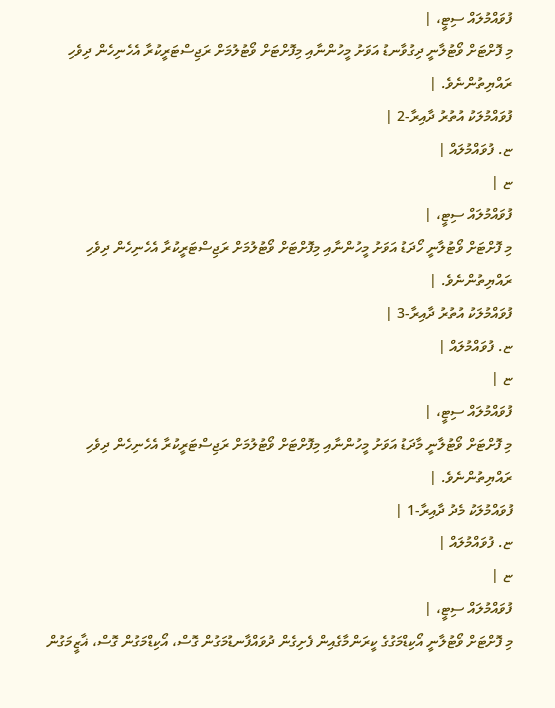ފުވައްމުލައް ސިޓީ، |
މި ފޮށްޓަށް ވޯޓުލާނީ ދިގުވާނޑު އަވަށު މީހުންނާއި މިފޮށްޓަށް ވޯޓުލުމަށް ރަޖިސްޓަރީކުރާ އެހެނިހެން ދިވެހި ރައްޔިތުންނެވެ. |
ފުވައްމުލަކު އުތުރު ދާއިރާ-2 |
ޏ. ފުވައްމުލައް |
ޏ |
ފުވައްމުލައް ސިޓީ، |
މި ފޮށްޓަށް ވޯޓުލާނީ ހޯދަޑު އަވަށު މީހުންނާއި މިފޮށްޓަށް ވޯޓުލުމަށް ރަޖިސްޓަރީކުރާ އެހެނިހެން ދިވެހި ރައްޔިތުންނެވެ. |
ފުވައްމުލަކު އުތުރު ދާއިރާ-3 |
ޏ. ފުވައްމުލައް |
ޏ |
ފުވައްމުލައް ސިޓީ، |
މި ފޮށްޓަށް ވޯޓުލާނީ މާދަޑު އަވަށު މީހުންނާއި މިފޮށްޓަށް ވޯޓުލުމަށް ރަޖިސްޓަރީކުރާ އެހެނިހެން ދިވެހި ރައްޔިތުންނެވެ. |
ފުވައްމުލަކު މެދު ދާއިރާ-1 |
ޏ. ފުވައްމުލައް |
ޏ |
ފުވައްމުލައް ސިޓީ، |
މި ފޮށްޓަށް ވޯޓުލާނީ އޯކިޑްމަގުގެ ކީރަންމާގެއިން ފެށިގެން ދުވައްފާނޑުމަގުން ގޮސް، އޯކިޑްމަގުން ގޮސް، ޣާޒީމަގުން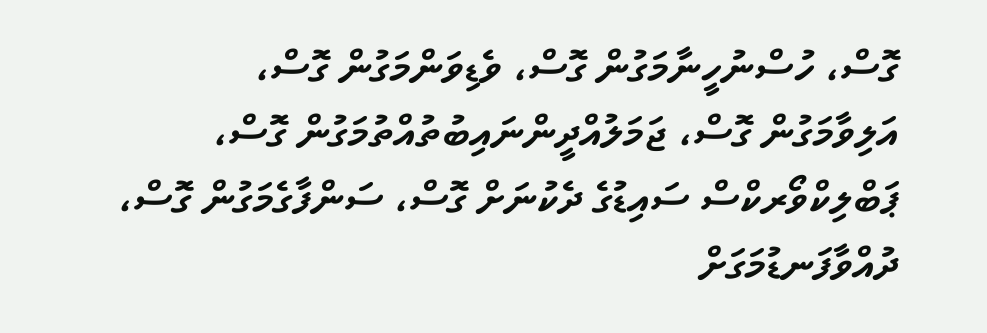ގޮސް، ހުސްނުހީނާމަގުން ގޮސް، ވެޑިވަންމަގުން ގޮސް، އަލިވާމަގުން ގޮސް، ޖަމަލުއްދީންނައިބުތުއްތުމަގުން ގޮސް، ޕަބްލިކްވޯރކްސް ސައިޑުގެ ދެކުނަށް ގޮސް، ސަންފާގެމަގުން ގޮސް، ދުއްވާފަނޑުމަގަށް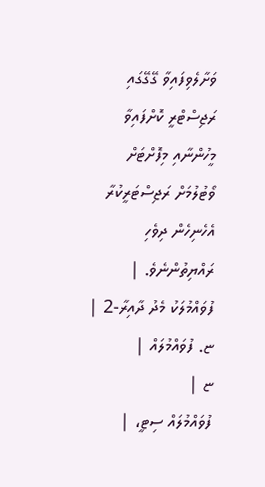ވަށާލެވިފައިވާ ގޭގޭގައި ރަޖިސްޓްރީ ކޮށްފައިވާ މީހުންނާއި މިފޮށްޓަށް ވޯޓުލުމަށް ރަޖިސްޓަރީކުރާ އެހެނިހެން ދިވެހި ރައްޔިތުންނެވެ. |
ފުވައްމުލަކު މެދު ދާއިރާ-2 |
ޏ. ފުވައްމުލައް |
ޏ |
ފުވައްމުލައް ސިޓީ، |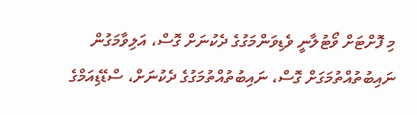މި ފޮށްޓަށް ވޯޓުލާނީ ވެޑިވަންމަގުގެ ދެކުނަށް ގޮސް، އަލިވާމަގުން ނައިބުތުއްތުމަގަށް ގޮސް، ނައިބުތުއްތުމަގުގެ ދެކުނަށް، ސްޑޭޑިއަމްގެ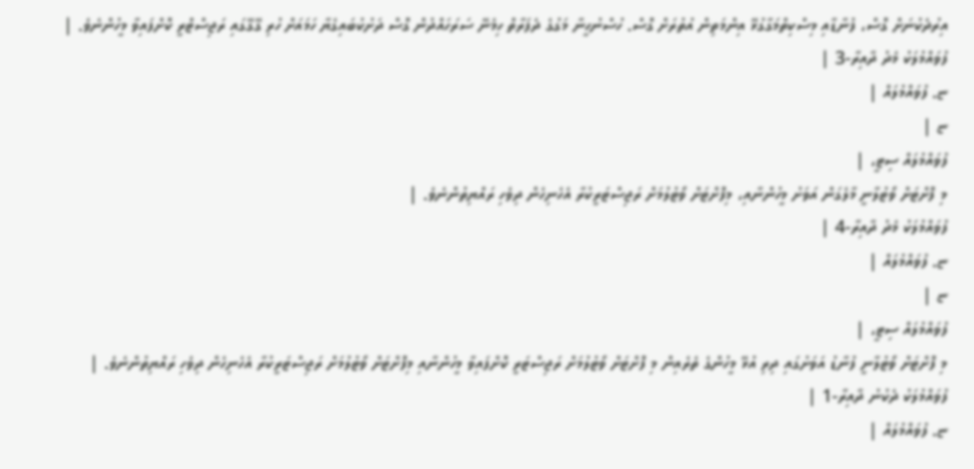އިރުދެކުނަށް ގޮސް، ފުނާޑާއި މިސްކިތްމަގާގުޅޭ އިންމަތިން އުތުރަށް ގޮސް. ހުސްނުހީނާ މަގުގެ ދެފަރާތް ހިމެނޭ ސަރަހައްދުން ގޮސް ދަށުކުބައިގެޔާ ހަމައަށް ހުރި ގޭގޭގައި ރަޖިސްޓްރީ ކޮށްފައިވާ މީހުންނެވެ. |
ފުވައްމުލަކު މެދު ދާއިރާ-3 |
ޏ. ފުވައްމުލައް |
ޏ |
ފުވައްމުލައް ސިޓީ، |
މި ފޮށްޓަށް ވޯޓުލާނީ މާލެގަން އަވަށު މީހުންނާއި، މިފޮށްޓަށް ވޯޓުލުމަށް ރަޖިސްޓަރީކުރާ އެހެނިހެން ދިވެހި ރައްޔިތުންނެވެ. |
ފުވައްމުލަކު މެދު ދާއިރާ-4 |
ޏ. ފުވައްމުލައް |
ޏ |
ފުވައްމުލައް ސިޓީ، |
މި ފޮށްޓަށް ވޯޓުލާނީ ފުނާޑު އަވަށުގައި ދިރި އުޅޭ މީހުންގެ ތެރެއިން މި ފޮށްޓަށް ވޯޓުލުމަށް ރަޖިސްޓަރީ ކޮށްފައިވާ މީހުންނާއި މިފޮށްޓަށް ވޯޓުލުމަށް ރަޖިސްޓަރީކުރާ އެހެނިހެން ދިވެހި ރައްޔިތުންނެވެ. |
ފުވައްމުލަކު ދެކުނު ދާއިރާ-1 |
ޏ. ފުވައްމުލައް |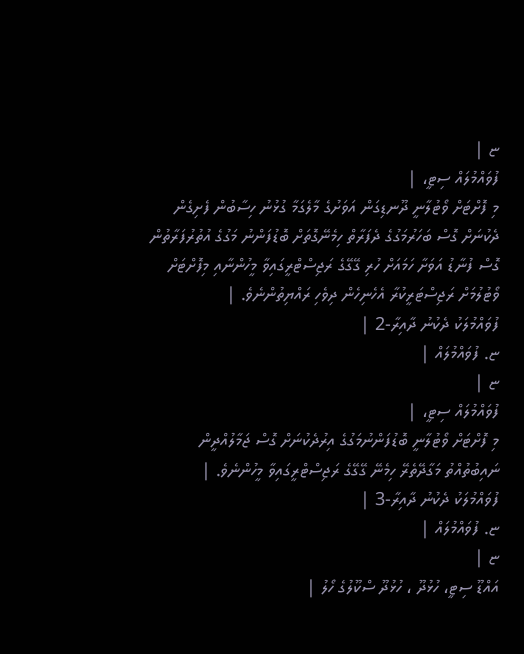ޏ |
ފުވައްމުލައް ސިޓީ، |
މި ފޮށްޓަށް ވޯޓުލާނީ ދޫނޑިގަން އަވަށުގެ މާލެގަމާ ގުޅުނު ހިސާބުން ފެށިގެން ދެކުނަށް ގޮސް ބަހަރުމަގުގެ ދެފަރާތް ހިމެނޭގޮތަށް ބޮޑުފަންނު މަގުގެ އުތުރުފަރާތުން ގޮސް ފުނާޑު އަވަށާ ހަމައަށް ހުރި ގޭގޭގެ ރަޖިސްޓްރީގައިވާ މީހުންނާއި މިފޮށްޓަށް ވޯޓުލުމަށް ރަޖިސްޓަރީކުރާ އެހެނިހެން ދިވެހި ރައްޔިތުންނެވެ. |
ފުވައްމުލަކު ދެކުނު ދާއިރާ-2 |
ޏ. ފުވައްމުލައް |
ޏ |
ފުވައްމުލައް ސިޓީ، |
މި ފޮށްޓަށް ވޯޓުލާނީ ބޮޑުފަންނުމަގުގެ އިރުދެކުނަށް ގޮސް ޖަމާލުއްދީން ނައިބުތުއްތު މަގާދޭތެރޭ ހިމެނޭ ގޭގޭގެ ރަޖިސްޓްރީގައިވާ މީހުންނެވެ. |
ފުވައްމުލަކު ދެކުނު ދާއިރާ-3 |
ޏ. ފުވައްމުލައް |
ޏ |
އައްޑޫ ސިޓީ، ހުޅުދޫ ، ހުޅުދޫ ސްކޫލުގެ ހޯލު |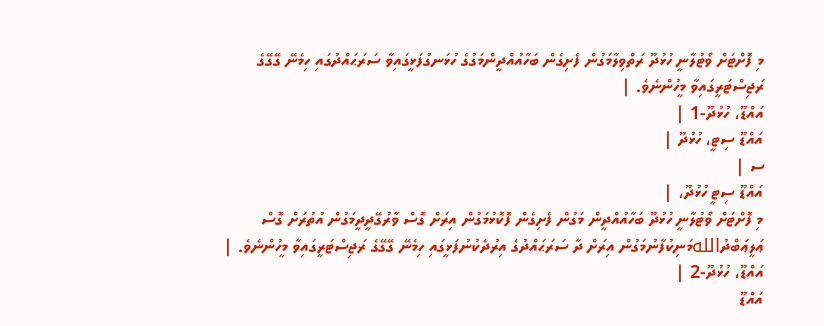މި ފޮށްޓަށް ވޯޓުލާނީ ހުޅުދޫ ރަތްވިލާމަގުން ފެށިގެން ބަހާއުއްދީންމަގުގެ ހުޅަނގުފަޅީގައިވާ ސަރަޙައްދުގައި ހިމެނޭ ގޭގޭގެ ރަޖިސްޓަރީގައިވާ މީހުންނެވެ. |
އައްޑޫ، ހުޅުދޫ-1 |
އައްޑޫ ސިޓީ، ހުޅުދޫ |
ސ |
އައްޑޫ ސިޓީ ހުޅުދޫ، |
މި ފޮށްޓަށް ވޯޓުލާނީ ހުޅުދޫ ބަހާއުއްދީން މަގުން ފެށިގެން ފޮކޮޅުމަގުން އިރަށް ގޮސް ވާރުގޭދީދީމަގުން އުތުރަށް ގޮސް ޢަލީޢަބްދުاللهމަނިކުފާނުމަގުން އިރަށް ދާ ސަރަޙައްދުގެ އިރުދެކުނުފަޅީގައި ހިމެނޭ ގޭގޭގެ ރަޖިސްޓަރީގައިވާ މީހުންނެވެ. |
އައްޑޫ، ހުޅުދޫ-2 |
އައްޑޫ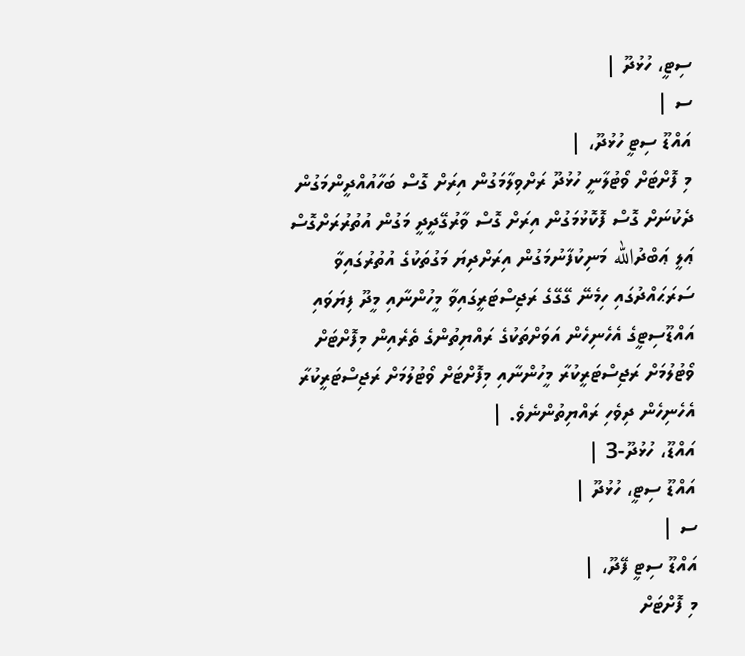ސިޓީ، ހުޅުދޫ |
ސ |
އައްޑޫ ސިޓީ ހުޅުދޫ، |
މި ފޮށްޓަށް ވޯޓުލާނީ ހުޅުދޫ ރަށްވިލާމަގުން އިރަށް ގޮސް ބަހާއުއްދީންމަގުން ދެކުނަށް ގޮސް ފޮކޮޅުމަގުން އިރަށް ގޮސް ވާރުގޭދީދީ މަގުން އުތުރުރަށްގޮސް ޢަލީ ޢަބްދުالله މަނިކުފާނުމަގުން އިރަށްދިޔަ މަގުތަކުގެ އުތުރުގައިވާ ސަރަޙައްދުގައި ހިމެނޭ ގޭގޭގެ ރަޖިސްޓަރީގައިވާ މީހުންނާއި މީދޫ ފިޔަވައި އައްޑޫސިޓީގެ އެހެނިހެން އަވަށްތަކުގެ ރައްޔިތުންގެ ތެރެއިން މިފޮށްޓަށް ވޯޓުލުމަށް ރަޖިސްޓަރީކުރާ މީހުންނާއި މިފޮށްޓަށް ވޯޓުލުމަށް ރަޖިސްޓަރީކުރާ އެހެނިހެން ދިވެހި ރައްޔިތުންނެވެ. |
އައްޑޫ، ހުޅުދޫ-3 |
އައްޑޫ ސިޓީ، ހުޅުދޫ |
ސ |
އައްޑޫ ސިޓީ ފޭދޫ، |
މި ފޮށްޓަށް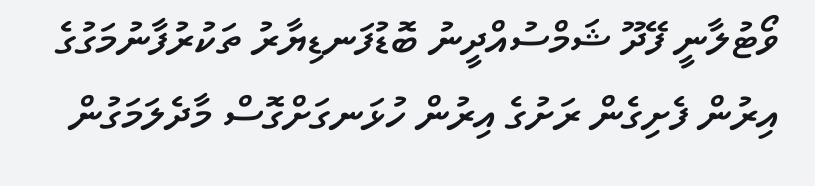ވޯޓުލާނީ ފޭދޫ ޝަމްސުއްދީނު ބޮޑުފަނޑިޔާރު ތަކުރުފާނުމަގުގެ އިރުން ފެށިގެން ރަށުގެ އިރުން ހުޅަނގަށްގޮސް މާދެލަމަގުން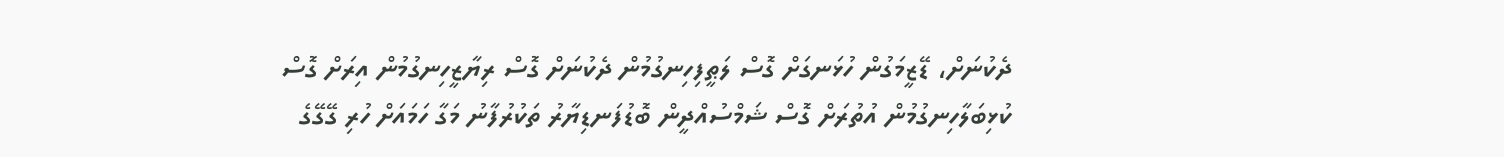ދެކުނަށް، ޑޭޒީމަގުން ހުޅަނގަށް ގޮސް ލަޠީފިހިނގުމުން ދެކުނަށް ގޮސް ރިޔާޒީހިނގުމުން އިރަށް ގޮސް ކުޅިބަލާހިނގުމުން އުތުރަށް ގޮސް ޝަމްސުއްދީން ބޮޑުފަނޑިޔާރު ތަކުރުފާނު މަގާ ހަމައަށް ހުރި ގޭގޭގެ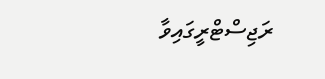ރަޖިސްޓްރީގައިވާ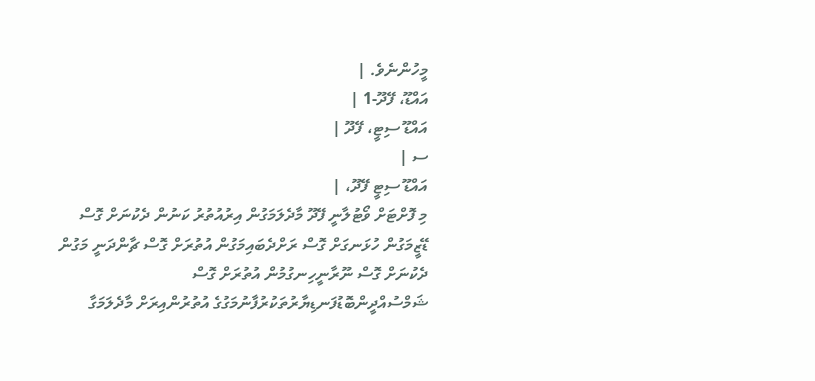މީހުންނެވެ. |
އައްޑޫ، ފޭދޫ-1 |
އައްޑޫ ސިޓީ، ފޭދޫ |
ސ |
އައްޑޫ ސިޓީ ފޭދޫ، |
މި ފޮށްޓަށް ވޯޓުލާނީ ފޭދޫ މާދެލަމަގުން އިރުއުތުރު ކަނުން ދެކުނަށް ގޮސް ޑޭޒީމަގުން ހުޅަނގަށް ގޮސް ރަށްދެބައިމަގުން އުތުރަށް ގޮސް ޗާންދަނީ މަގުން ދެކުނަށް ގޮސް ނޫރާނީހިނގުމުން އުތުރަށް ގޮސް ޝަމްސުއްދީންބޮޑުފަނޑިޔާރުތަކުރުފާނުމަގުގެ އުތުރުންއިރަށް މާދެލަމަގާ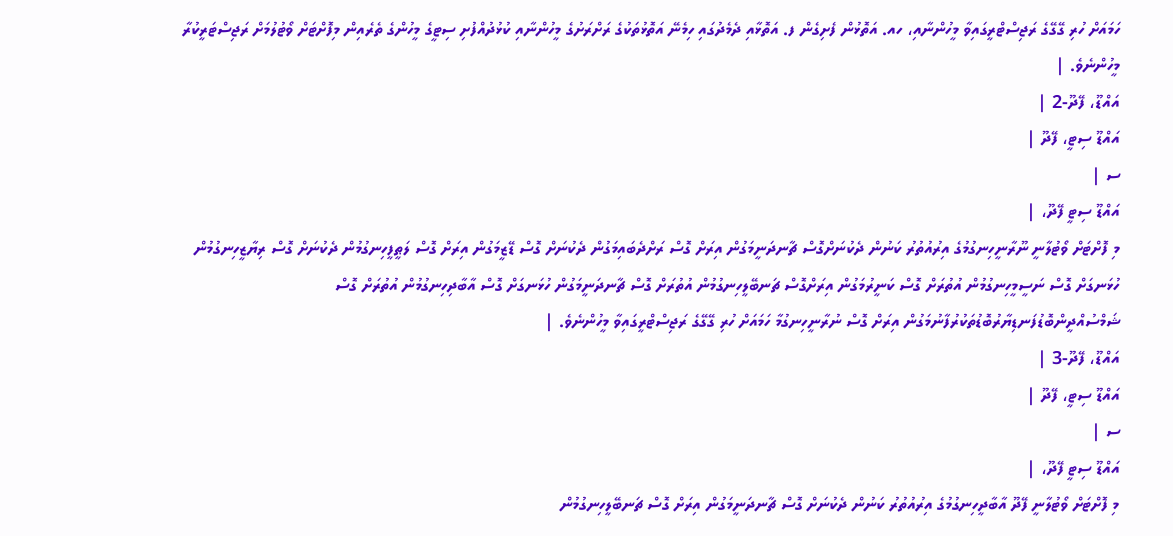ހަމައަށް ހުރި ގޭގޭގެ ރަޖިސްޓްރީގައިވާ މީހުންނާއި، ހއ. އަތޮޅުން ފެށިގެން ފ. އަތޮޅާއި ދެމެދުގައި ހިމެނޭ އަތޮޅުތަކުގެ ރަށްރަށުގެ މީހުންނާއި ކުޅުދުއްފުށި ސިޓީގެ މީހުންގެ ތެރެއިން މިފޮށްޓަށް ވޯޓުލުމަށް ރަޖިސްޓަރީކުރާ މީހުންނެވެ. |
އައްޑޫ، ފޭދޫ-2 |
އައްޑޫ ސިޓީ، ފޭދޫ |
ސ |
އައްޑޫ ސިޓީ ފޭދޫ، |
މި ފޮށްޓަށް ވޯޓުލާނީ ނޫރާނީހިނގުމުގެ އިރުއުތުރު ކަނުން ދެކުނަށްގޮސް ޗާނދަނީމަގުން އިރަށް ގޮސް ރަށްދެބައިމަގުން ދެކުނަށް ގޮސް ޑޭޒީމަގުން އިރަށް ގޮސް ލަޠީފީހިނގުމުން ދެކުނަށް ގޮސް ރިޔާޒީހިނގުމުން ހުޅަނގަށް ގޮސް ނަސީމީހިނގުމުން އުތުރަށް ގޮސް ކަނީރުމަގުން އިރަށްގޮސް ޗަނބޭލީހިނގުމުން އުތުރަށް ގޮސް ޗާނދަނީމަގުން ހުޅަނގަށް ގޮސް އާބާދިހިނގުމުން އުތުރަށް ގޮސް ޝަމްސުއްދީންބޮޑުފަނޑިޔާރުބޮޑުތަކުރުފާނުމަގުން އިރަށް ގޮސް ނުރާނީހިނގުމާ ހަމައަށް ހުރި ގޭގޭގެ ރަޖިސްޓްރީގައިވާ މީހުންނެވެ. |
އައްޑޫ، ފޭދޫ-3 |
އައްޑޫ ސިޓީ، ފޭދޫ |
ސ |
އައްޑޫ ސިޓީ ފޭދޫ، |
މި ފޮށްޓަށް ވޯޓުލާނީ ފޭދޫ އާބާދީހިނގުމުގެ އިރުއުތުރު ކަނުން ދެކުނަށް ގޮސް ޗާނދަނީމަގުން އިރަށް ގޮސް ޗަނބޭލީހިނގުމުން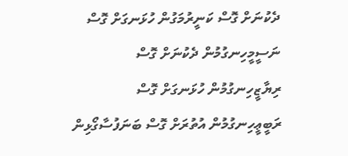ދެކުނަށް ގޮސް ކަނީރުމަގުން ހުޅަނގަށް ގޮސް ނަސީމީހިނގުމުން ދެކުނަށް ގޮސް ރިޔާޒީހިނގުމުން ހުޅަނގަށް ގޮސް ރަބީޢީހިނގުމުން އުތުރަށް ގޮސް ބަނަފުސާގޯޅިން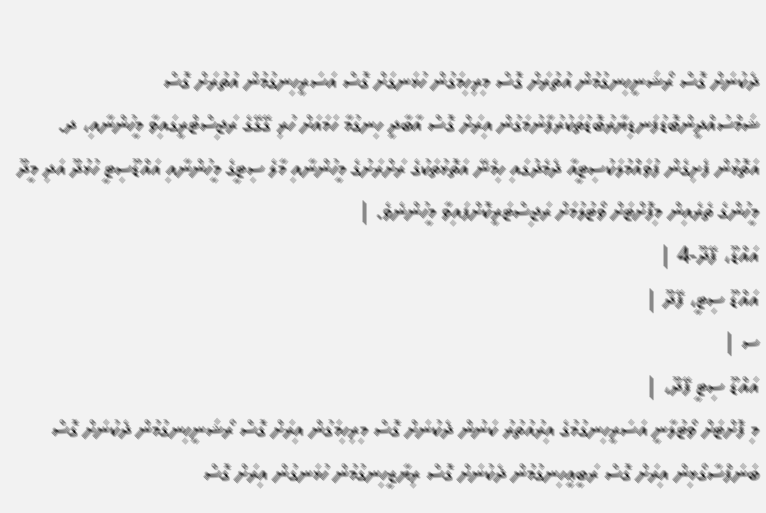ދެކުނަށް ގޮސް ރޯޝަނީހިނގުމުން އުތުރަށް ގޮސް މިރިހިމަގުން ހުޅަނގަށް ގޮސް އަސަރީހިނގުމުން އުތުރަށް ގޮސް ޝަމްސުއްދީންބޮޑުފަނޑިޔާރުބޮޑުތަކުރުފާނުމަގުން އިރަށް ގޮސް އާބާދީ ހިނގުމާ ހަމައަށް ހުރި ގޭގޭގެ ރަޖިސްޓްރީގައިވާ މީހުންނާއި، ދ. އަތޮޅުން ފެށިގެން ފުވައްމުލަކުސިޓީއާ ދެމެދުގައި ހިމެނޭ އަތޮޅުތަކުގެ ރަށްރަށުގެ މީހުންނާއި މާލެ ސިޓީގެ މީހުންނާއި އައްޑޫސިޓީ ހުޅުދޫ އަދި މީދޫ މީހުންގެ ތެރެއިން މިފޮށްޓަށް ވޯޓުލުމަށް ރަޖިސްޓަރީކޮށްފައިވާ މީހުންނެވެ. |
އައްޑޫ، ފޭދޫ-4 |
އައްޑޫ ސިޓީ، ފޭދޫ |
ސ |
އައްޑޫ ސިޓީ ފޭދޫ، |
މި ފޮށްޓަށް ވޯޓުލާނީ އަސަރީހިނގުމުގެ އިރުއުތުރު ކަނުން ދެކުނަށް ގޮސް މިރިހިމަގުން އިރަށް ގޮސް ރޯޝަނީހިނގުމުން ދެކުނަށް ގޮސް ބަނަފްސާގޯޅިން އިރަށް ގޮސް ރަބީޢީހިނގުމުން ދެކުނަށް ގޮސް ރިޔާޒީހިނގުމުން ހުޅަނގުން އިރަށް ގޮސް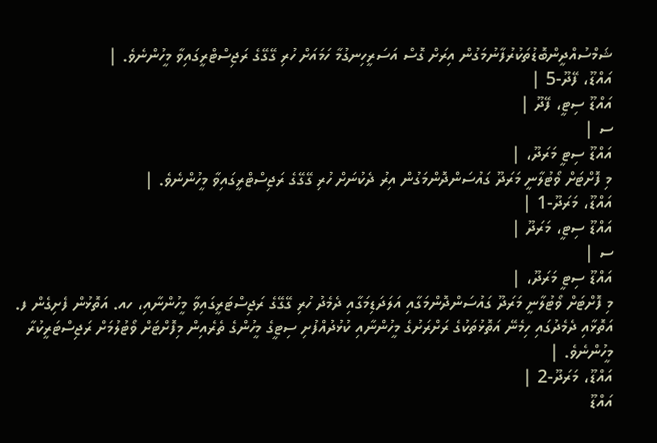ޝަމްސުއްދީންބޮޑުތަކުރުފާނުމަގުން އިރަށް ގޮސް އަސަރީހިނގުމާ ހަމައަށް ހުރި ގޭގޭގެ ރަޖިސްޓްރީގައިވާ މީހުންނެވެ. |
އައްޑޫ، ފޭދޫ-5 |
އައްޑޫ ސިޓީ، ފޭދޫ |
ސ |
އައްޑޫ ސިޓީ މަރަދޫ، |
މި ފޮށްޓަށް ވޯޓުލާނީ މަރަދޫ ގައުސަންދޮންމަގުން އިރު ދެކުނަށް ހުރި ގޭގޭގެ ރަޖިސްޓްރީގައިވާ މީހުންނެވެ. |
އައްޑޫ، މަރަދޫ-1 |
އައްޑޫ ސިޓީ، މަރަދޫ |
ސ |
އައްޑޫ ސިޓީ މަރަދޫ، |
މި ފޮށްޓަށް ވޯޓުލާނީ މަރަދޫ ގައުސަންދޮންމަގާއި އަލަދަޑިމަގާއި ދެމެދު ހުރި ގޭގޭގެ ރަޖިސްޓަރީގައިވާ މީހުންނާއި، ހއ. އަތޮޅުން ފެށިގެން ފ. އަތޮޅާއި ދެމެދުގައި ހިމެނޭ އަތޮޅުތަކުގެ ރަށްރަށުގެ މީހުންނާއި ކުޅުދުއްފުށި ސިޓީގެ މީހުންގެ ތެރެއިން މިފޮށްޓަށް ވޯޓުލުމަށް ރަޖިސްޓަރީކުރާ މީހުންނެވެ. |
އައްޑޫ، މަރަދޫ-2 |
އައްޑޫ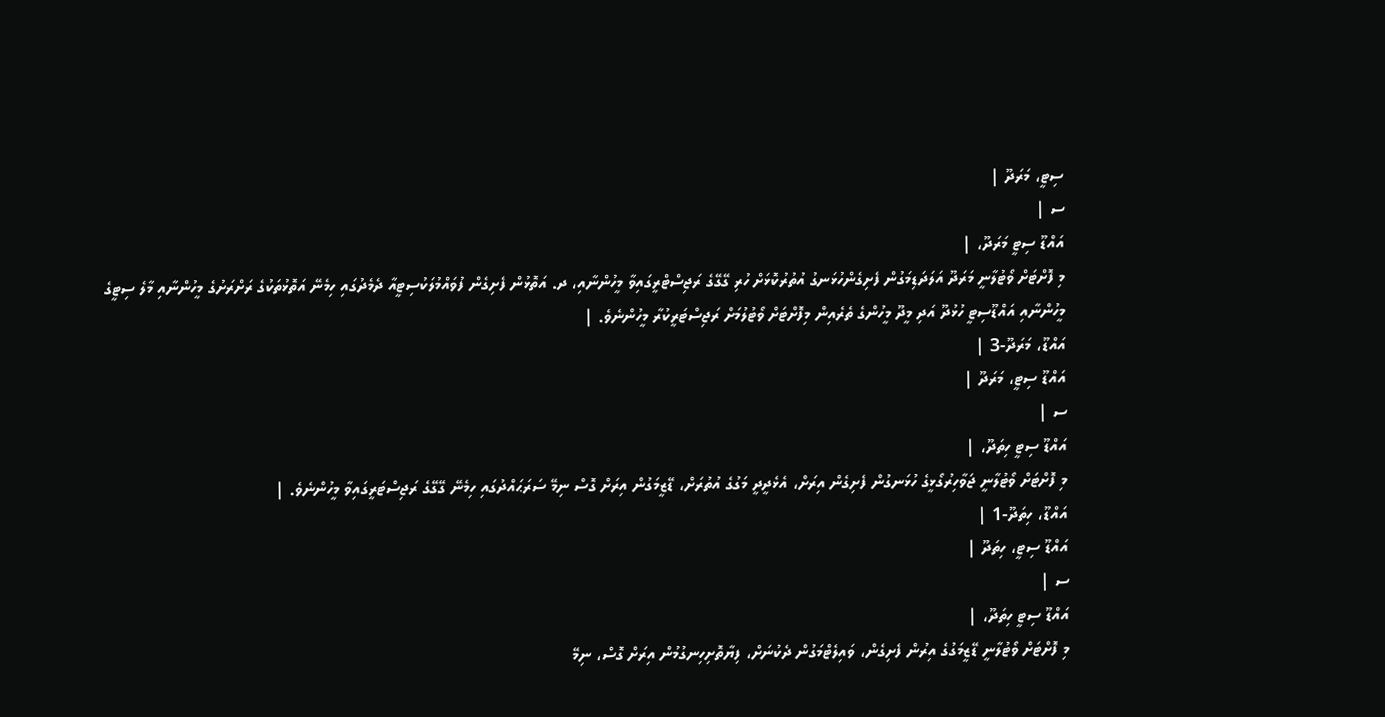ސިޓީ، މަރަދޫ |
ސ |
އައްޑޫ ސިޓީ މަރަދޫ، |
މި ފޮށްޓަށް ވޯޓުލާނީ މަރަދޫ އަލަދަޑިމަގުން ފެށިގެންހުޅަނގު އުތުރުކޮޅަށް ހުރި ގޭގޭގެ ރަޖިސްޓްރީގައިވާ މީހުންނާއި، ދ. އަތޮޅުން ފެށިގެން ފުވައްމުލަކުސިޓީއާ ދެމެދުގައި ހިމެނޭ އަތޮޅުތަކުގެ ރަށްރަށުގެ މީހުންނާއި މާލެ ސިޓީގެ މީހުންނާއި އައްޑޫސިޓީ ހުޅުދޫ އަދި މީދޫ މީހުންގެ ތެރެއިން މިފޮށްޓަށް ވޯޓުލުމަށް ރަޖިސްޓަރީކުރާ މީހުންނެވެ. |
އައްޑޫ، މަރަދޫ-3 |
އައްޑޫ ސިޓީ، މަރަދޫ |
ސ |
އައްޑޫ ސިޓީ ހިތަދޫ، |
މި ފޮށްޓަށް ވޯޓުލާނީ ޖަވާހިރުގޯޅީގެ ހުޅަނގުން ފެށިގެން އިރަށް، އެޅެދީދީ މަގުގެ އުތުރަށް، ޑޭޒީމަގުން އިރަށް ގޮސް ނިމޭ ސަރަޙައްދުގައި ހިމެނޭ ގޭގޭގެ ރަޖިސްޓަރީގައިވާ މީހުންނެވެ. |
އައްޑޫ، ހިތަދޫ-1 |
އައްޑޫ ސިޓީ، ހިތަދޫ |
ސ |
އައްޑޫ ސިޓީ ހިތަދޫ، |
މި ފޮށްޓަށް ވޯޓުލާނީ ޑޭޒީމަގުގެ އިރުން ފެށިގެން، ވައިލެޓްމަގުން ދެކުނަށް، ފިޔާތޮށިހިނގުމުން އިރަށް ގޮސް، ނިމޭ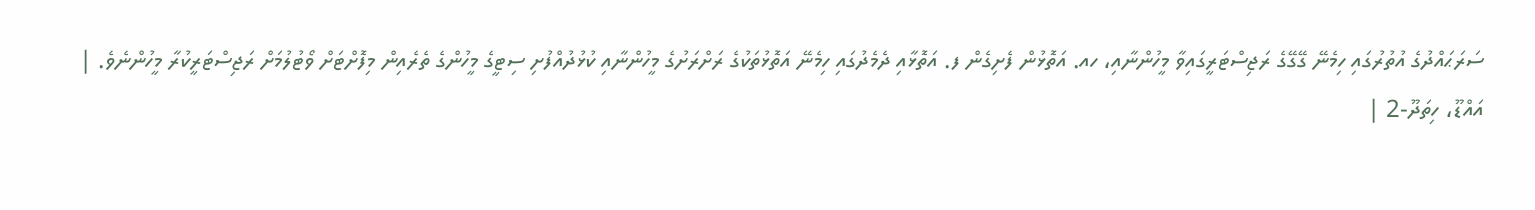ސަރަޙައްދުގެ އުތުރުގައި ހިމެނޭ ގޭގޭގެ ރަޖިސްޓަރީގައިވާ މީހުންނާއި، ހއ. އަތޮޅުން ފެށިގެން ފ. އަތޮޅާއި ދެމެދުގައި ހިމެނޭ އަތޮޅުތަކުގެ ރަށްރަށުގެ މީހުންނާއި ކުޅުދުއްފުށި ސިޓީގެ މީހުންގެ ތެރެއިން މިފޮށްޓަށް ވޯޓުލުމަށް ރަޖިސްޓަރީކުރާ މީހުންނެވެ. |
އައްޑޫ، ހިތަދޫ-2 |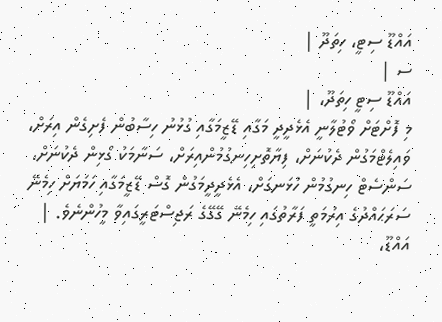އައްޑޫ ސިޓީ، ހިތަދޫ |
ސ |
އައްޑޫ ސިޓީ ހިތަދޫ، |
މި ފޮށްޓަށް ވޯޓުލާނީ އެޅެދީދީ މަގާއި ޑޭޒީމަގާއި ގުޅުނު ހިސާބުން ފެށިގެން އިރަށް، ވައިލެޓްމަގުން ދެކުނަށް، ފިޔާތޮށިހިނގުމުންއިރަށް، ސަނާމަކު ގޯޅިން ދެކުނަށް، ސަންސެޓް ހިނގުމުން ހުޅަނގަށް، އެޅެދީދީމަގުން ގޮސް ޑޭޒީމަގާއި ހަމަޔަށް ހިމެނޭ ސަރަޙައްދުގެ އިރުމަތީ ފަރާތުގައި ހިމެނޭ ގޭގޭގެ ރަޖިސްޓަރީގައިވާ މީހުންނެވެ. |
އައްޑޫ،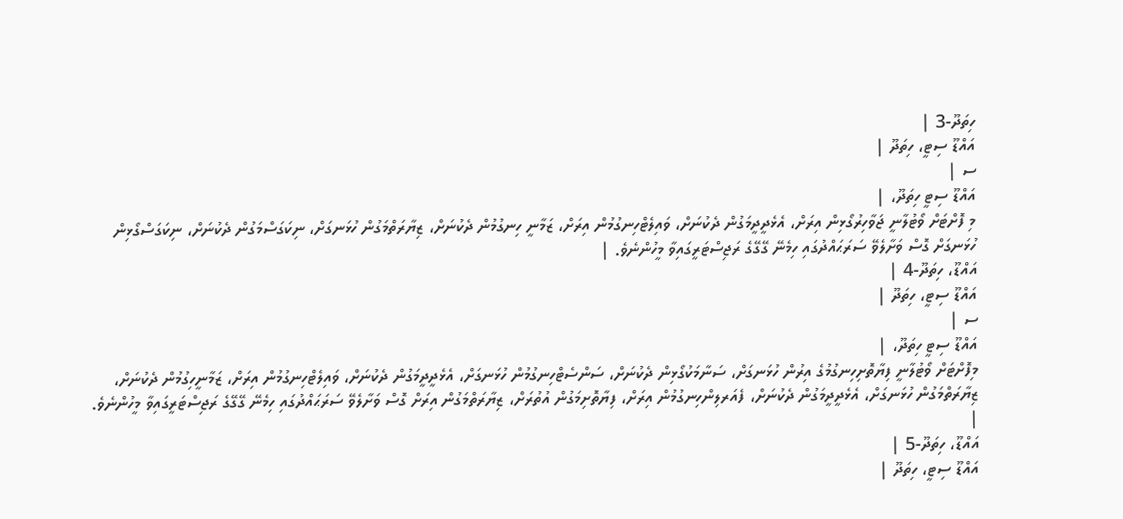ހިތަދޫ-3 |
އައްޑޫ ސިޓީ، ހިތަދޫ |
ސ |
އައްޑޫ ސިޓީ ހިތަދޫ، |
މި ފޮށްޓަށް ވޯޓުލާނީ ޖަވާހިރުގޯޅިން އިރަށް، އެޅެދީދީމަގުން ދެކުނަށް، ވައިލެޓްހިނގުމުން އިރަށް، ޒަމާނީ ހިނގުމުން ދެކުނަށް، ޒިޔާރަތްމަގުން ހުޅަނގަށް، ނިކަގަސްމަގުން ދެކުނަށް، ނިކަގަސްގޯޅިން ހުޅަނގަށް ގޮސް ވަށާލެވޭ ސަރަޙައްދުގައި ހިމެނޭ ގޭގޭގެ ރަޖިސްޓަރީގައިވާ މީހުންނެވެ. |
އައްޑޫ، ހިތަދޫ-4 |
އައްޑޫ ސިޓީ، ހިތަދޫ |
ސ |
އައްޑޫ ސިޓީ ހިތަދޫ، |
މިފޮށްޓަށް ވޯޓުލާނީ ފިޔާތޮށިހިނގުމުގެ އިރުން ހުޅަނގަށް، ސަނާމަކުގޯޅިން ދެކުނަށް، ސަންސެޓްހިނގުމުން ހުޅަނގަށް، އެޅެދީދީމަގުން ދެކުނަށް، ވައިލެޓްހިނގުމުން އިރަށް، ޒަމާނީހިގުމުން ދެކުނަށް، ޒިޔާރަތްމަގުން ހުޅަނގަށް، އެޅެދީދީމަގުން ދެކުނަށް، ފެއަރލިންހިނގުމުން އިރަށް، ފިޔާތޮށިމަގުން އުތުރަށް، ޒިޔާރަތްމަގުން އިރަށް ގޮސް ވަށާލެވޭ ސަރަޙައްދުގައި ހިމެނޭ ގޭގޭގެ ރަޖިސްޓަރީގައިވާ މީހުންނެވެ. |
އައްޑޫ، ހިތަދޫ-5 |
އައްޑޫ ސިޓީ، ހިތަދޫ |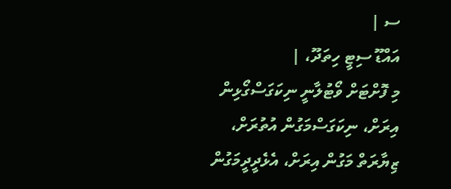ސ |
އައްޑޫ ސިޓީ ހިތަދޫ، |
މި ފޮށްޓަށް ވޯޓުލާނީ ނިކަގަސްގޯޅިން އިރަށް، ނިކަގަސްމަގުން އުތުރަށް، ޒިޔާރަތް މަގުން އިރަށް، އެޅެދީދީމަގުން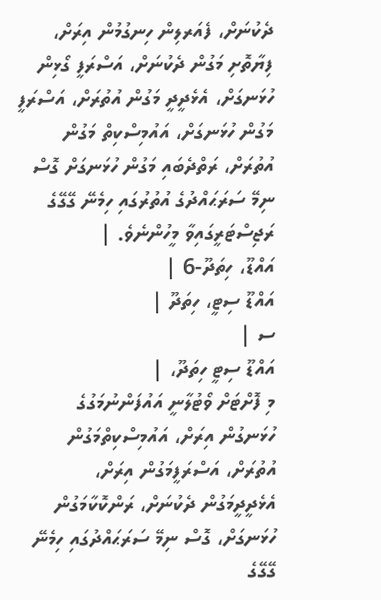ދެކުނަށް، ފެއަރލިން ހިނގުމުން އިރަށް، ފިޔާތޮށި މަގުން ދެކުނަށް، އަސްރަފީ ގޯޅިން ހުޅަނގަށް، އެޅެދީދީ މަގުން އުތުރަށް، އަސްރަފީ މަގުން ހުޅަނގަށް، އައުމިސްކިތް މަގުން އުތުރަށް، ރަތްދެބައި މަގުން ހުޅަނގަށް ގޮސް ނިމޭ ސަރަޙައްދުގެ އުތުރުގައި ހިމެނޭ ގޭގޭގެ ރަޖިސްޓަރީގައިވާ މީހުންނެވެ. |
އައްޑޫ، ހިތަދޫ-6 |
އައްޑޫ ސިޓީ، ހިތަދޫ |
ސ |
އައްޑޫ ސިޓީ ހިތަދޫ، |
މި ފޮށްޓަށް ވޯޓުލާނީ އައުފަންނުމަގުގެ ހުޅަނގުން އިރަށް، އައުމިސްކިތްމަގުން އުތުރަށް، އަސްރަފީމަގުން އިރަށް، އެޅެދީދީމަގުން ދެކުނަށް، ރަންކޮކާމަގުން ހުޅަނގަށް، ގޮސް ނިމޭ ސަރަޙައްދުގައި ހިމެނޭ ގޭގޭގެ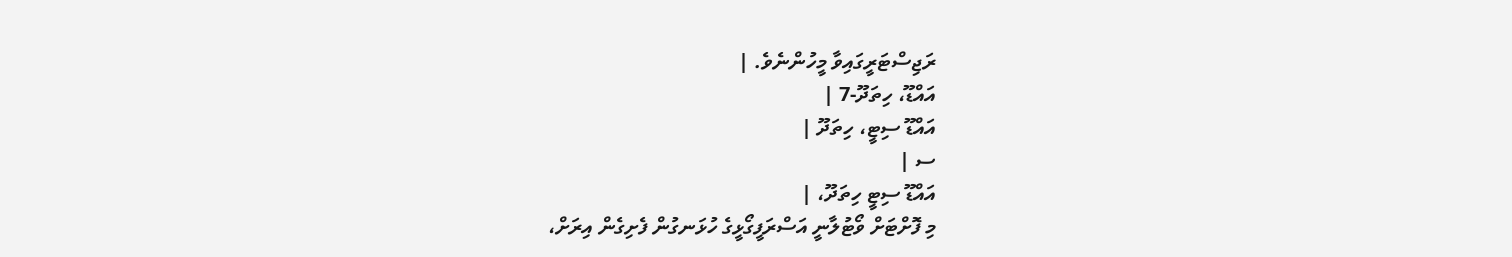ރަޖިސްޓަރީގައިވާ މީހުންނެވެ. |
އައްޑޫ، ހިތަދޫ-7 |
އައްޑޫ ސިޓީ، ހިތަދޫ |
ސ |
އައްޑޫ ސިޓީ ހިތަދޫ، |
މި ފޮށްޓަށް ވޯޓުލާނީ އަސްރަފީގޯޅީގެ ހުޅަނގުން ފެށިގެން އިރަށް،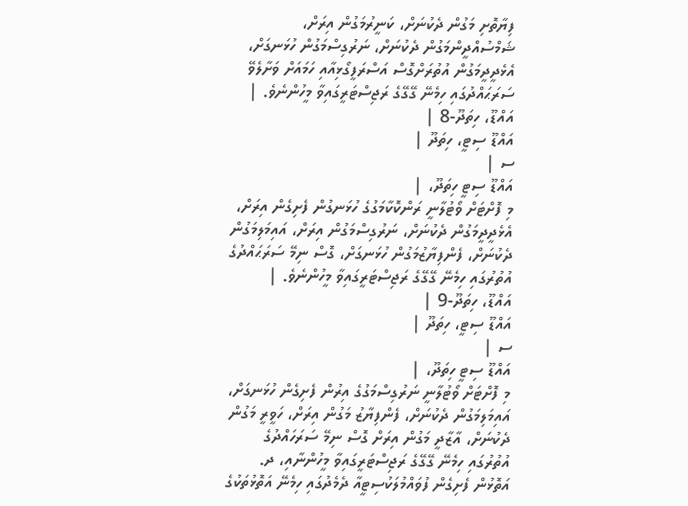ފިޔާތޮށި މަގުން ދެކުނަށް، ކަނީރުމަގުން އިރަށް، ޝަމްސުއްދީންމަގުން ދެކުނަށް، ނަރުގިސްމަގުން ހުޅަނގަށް، އެޅެދީދީމަގުން އުތުރަށްގޮސް އަސްރަފީގޯޅިއާއި ހަމައަށް ވަށާލެވޭ ސަރަޙައްދުގައި ހިމެނޭ ގޭގޭގެ ރަޖިސްޓަރީގައިވާ މީހުންނެވެ. |
އައްޑޫ، ހިތަދޫ-8 |
އައްޑޫ ސިޓީ، ހިތަދޫ |
ސ |
އައްޑޫ ސިޓީ ހިތަދޫ، |
މި ފޮށްޓަށް ވޯޓުލާނީ ރަންކޮކާމަގުގެ ހުޅަނގުން ފެށިގެން އިރަށް، އެޅެދީދީމަގުން ދެކުނަށް، ނަރުގިސްމަގުން އިރަށް، އައިމަލިމަގުން ދެކުނަށް، ފެންފިޔާޒުމަގުން ހުޅަނގަށް، ގޮސް ނިމޭ ސަރަޙައްދުގެ އުތުރުގައި ހިމެނޭ ގޭގޭގެ ރަޖިސްޓަރީގައިވާ މީހުންނެވެ. |
އައްޑޫ، ހިތަދޫ-9 |
އައްޑޫ ސިޓީ، ހިތަދޫ |
ސ |
އައްޑޫ ސިޓީ ހިތަދޫ، |
މި ފޮށްޓަށް ވޯޓުލާނީ ނަރުގިސްމަގުގެ އިރުން ފެށިގެން ހުޅަނގަށް، އައިމަލިމަގުން ދެކުނަށް، ފެންފިޔާޒު މަގުން އިރަށް، ހަވީރީ މަގުން ދެކުނަށް، އާޒާދީ މަގުން އިރަށް ގޮސް ނިމޭ ސަރަހައްދުގެ އުތުރުގައި ހިމެނޭ ގޭގޭގެ ރަޖިސްޓަރީގައިވާ މީހުންނާއި، ދ. އަތޮޅުން ފެށިގެން ފުވައްމުލަކުސިޓީއާ ދެމެދުގައި ހިމެނޭ އަތޮޅުތަކުގެ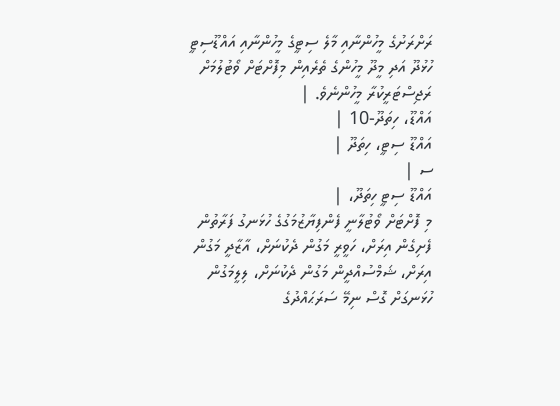ރަށްރަށުގެ މީހުންނާއި މާލެ ސިޓީގެ މީހުންނާއި އައްޑޫސިޓީ ހުޅުދޫ އަދި މީދޫ މީހުންގެ ތެރެއިން މިފޮށްޓަށް ވޯޓުލުމަށް ރަޖިސްޓަރީކުރާ މީހުންނެވެ. |
އައްޑޫ، ހިތަދޫ-10 |
އައްޑޫ ސިޓީ، ހިތަދޫ |
ސ |
އައްޑޫ ސިޓީ ހިތަދޫ، |
މި ފޮށްޓަށް ވޯޓުލާނީ ފެންފިޔާޒުމަގުގެ ހުޅަނގު ފަރާތުން ފެށިގެން އިރަށް، ހަވީރީ މަގުން ދެކުނަށް، އާޒާދީ މަގުން އިރަށް، ޝަމްސުއްދީން މަގުން ދެކުނަށް، ލިލީމަގުން ހުޅަނގަށް ގޮސް ނިމޭ ސަރަޙައްދުގެ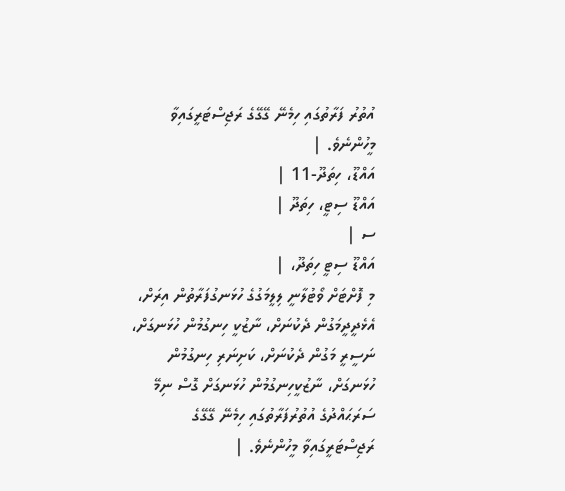އުތުރު ފަރާތުގައި ހިމެނޭ ގޭގޭގެ ރަޖިސްޓަރީގައިވާ މީހުންނެވެ. |
އައްޑޫ، ހިތަދޫ-11 |
އައްޑޫ ސިޓީ، ހިތަދޫ |
ސ |
އައްޑޫ ސިޓީ ހިތަދޫ، |
މި ފޮށްޓަށް ވޯޓުލާނީ ލިލީމަގުގެ ހުޅަނގުފަރާތުން އިރަށް، އެޅެދީދީމަގުން ދެކުނަށް، ނާޒުކީ ހިނގުމުން ހުޅަނގަށް، ނަސީރީ މަގުން ދެކުނަށް، ކަށިނަރި ހިނގުމުން ހުޅަނގަށް، ނާޒުކީހިނގުމުން ހުޅަނގަށް ގޮސް ނިމޭ ސަރަޙައްދުގެ އުތުރުފަރާތުގައި ހިމެނޭ ގޭގޭގެ ރަޖިސްޓަރީގައިވާ މީހުންނެވެ. |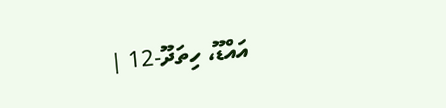އައްޑޫ، ހިތަދޫ-12 |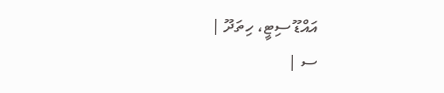އައްޑޫ ސިޓީ، ހިތަދޫ |
ސ |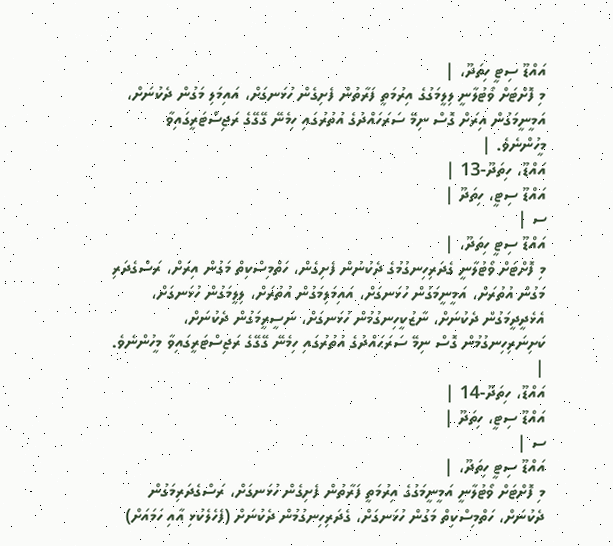އައްޑޫ ސިޓީ ހިތަދޫ، |
މި ފޮށްޓަށް ވޯޓުލާނީ ލިލީމަގުގެ އިރުމަތީ ފަރާތުން ފެށިގެން ހުޅަނގަށް، އައިމަލި މަގުން ދެކުނަށް، އަމީނީމަގުން އިރަށް ގޮސް ނިމޭ ސަރަހައްދުގެ އުތުރުގައި ހިމެނޭ ގޭގޭގެ ރަޖިސްޓަރީގައިވާ މީހުންނެވެ. |
އައްޑޫ، ހިތަދޫ-13 |
އައްޑޫ ސިޓީ، ހިތަދޫ |
ސ |
އައްޑޫ ސިޓީ ހިތަދޫ، |
މި ފޮށްޓަށް ވޯޓުލާނީ ގެދަރިހިނގުމުގެ ދެކުނުން ފެށިގެން، ހަތްމިސްކިތް މަގުން އިރަށް، ރަސްގެދަރި މަގުން އުތުރަށް، އަމީނީމަގުން ހުޅަނގަށް، އައިމަލިމަގުން އުތުރަށް، ލިލީމަގުން ހުޅަނގަށް، އެޅެދީދީމަގުން ދެކުނަށް، ނާޒުކީހިނގުމުން ހުޅަނގަށް، ނަސީރީމަގުން ދެކުނަށް، ކަށިނަރިހިނގުމުން ގޮސް ނިމޭ ސަރަޙައްދުގެ އުތުރުގައި ހިމެނޭ ގޭގޭގެ ރަޖިސްޓަރީގައިވާ މީހުންނެވެ. |
އައްޑޫ، ހިތަދޫ-14 |
އައްޑޫ ސިޓީ، ހިތަދޫ |
ސ |
އައްޑޫ ސިޓީ ހިތަދޫ، |
މި ފޮށްޓަށް ވޯޓުލާނީ އަމީނީމަގުގެ އިރުމަތީ ފަރާތުން ފެށިގެން ހުޅަނގަށް، ރަސްގެދަރިމަގުން ދެކުނަށް، ހަތްމިސްކިތް މަގުން ހުޅަނގަށް، ގެދަރިހިނގުމުން ދެކުނަށް (ފެހެލެކުޅި އާއި ހަމައަށް)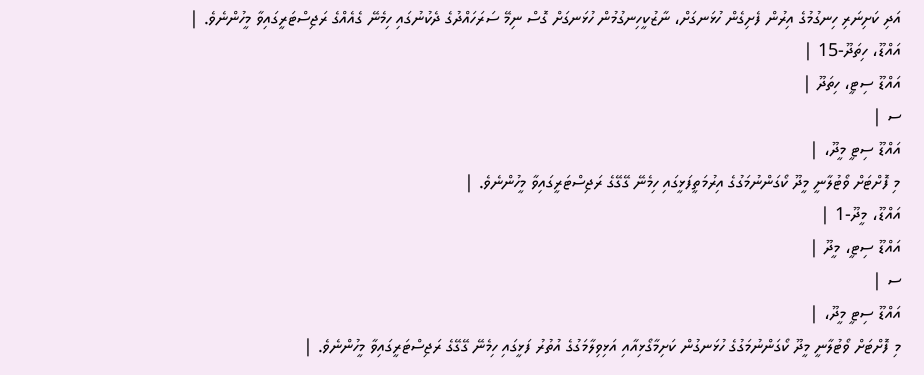އަދި ކަށިނަރި ހިނގުމުގެ އިރުން ފެށިގެން ހުޅަނގަށް، ނާޒުކީހިނގުމުން ހުޅަނގަށް ގޮސް ނިމޭ ސަރަހައްދުގެ ދެކުނުގައި ހިމެނޭ ގެއެއްގެ ރަޖިސްޓަރީގައިވާ މީހުންނެވެ. |
އައްޑޫ، ހިތަދޫ-15 |
އައްޑޫ ސިޓީ، ހިތަދޫ |
ސ |
އައްޑޫ ސިޓީ މީދޫ، |
މި ފޮށްޓަށް ވޯޓުލާނީ މީދޫ ކޯގަންނުމަގުގެ އިރުމަތީފަޅީގައި ހިމެނޭ ގޭގޭގެ ރަޖިސްޓަރީގައިވާ މީހުންނެވެ. |
އައްޑޫ، މީދޫ-1 |
އައްޑޫ ސިޓީ، މީދޫ |
ސ |
އައްޑޫ ސިޓީ މީދޫ، |
މި ފޮށްޓަށް ވޯޓުލާނީ މީދޫ ކޯގަންނުމަގުގެ ހުޅަނގުން ކަށިމާގޯޅިއާއި އަޅިވިލާމަގުގެ އުތުރު ފަޅީގައި ހިމެނޭ ގޭގޭގެ ރަޖިސްޓަރީގައިވާ މީހުންނެވެ. |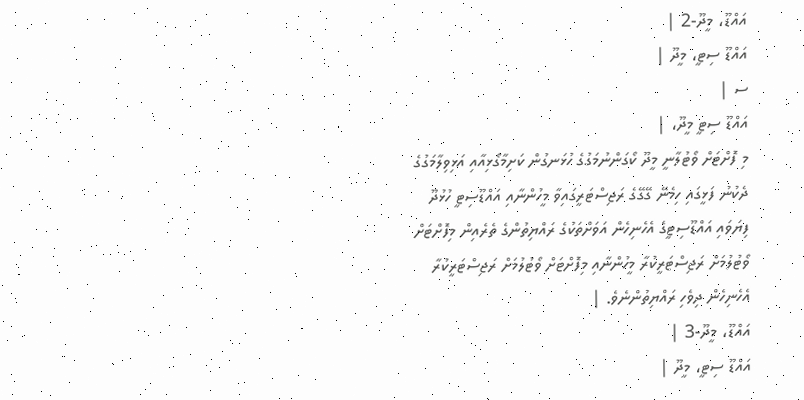އައްޑޫ، މީދޫ-2 |
އައްޑޫ ސިޓީ، މީދޫ |
ސ |
އައްޑޫ ސިޓީ މީދޫ، |
މި ފޮށްޓަށް ވޯޓުލާނީ މީދޫ ކޯގަންނުމަގުގެ ހުޅަނގުން ކަށިމާގޯޅިއާއި އަޅިވިލާމަގުގެ ދެކުނު ފަޅީގައި ހިމެނޭ ގޭގޭގެ ރަޖިސްޓަރީގައިވާ މީހުންނާއި އައްޑޫސިޓީ ހުޅުދޫ ފިޔަވައި އައްޑޫސިޓީގެ އެހެނިހެން އަވަށްތަކުގެ ރައްޔިތުންގެ ތެރެއިން މިފޮށްޓަށް ވޯޓުލުމަށް ރަޖިސްޓަރީކުރާ މީހުންނާއި މިފޮށްޓަށް ވޯޓުލުމަށް ރަޖިސްޓަރީކުރާ އެހެނިހެން ދިވެހި ރައްޔިތުންނެވެ. |
އައްޑޫ، މީދޫ-3 |
އައްޑޫ ސިޓީ، މީދޫ |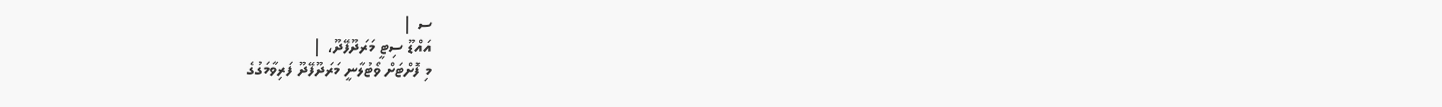ސ |
އައްޑޫ ސިޓީ މަރަދޫފޭދޫ، |
މި ފޮށްޓަށް ވޯޓުލާނީ މަރަދޫފޭދޫ ފަރިވާމަގުގެ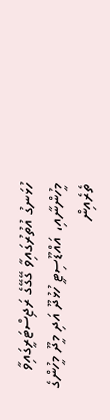ހުޅަނގު އުތުރުގައިވާ ގޭގޭގެ ރަޖިސްޓަރީގައިވާ މީހުންނާއި، އައްޑޫސިޓީ ހުޅުދޫ އަދި މީދޫ މީހުންގެ ތެރެއިން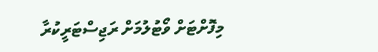މިފޮށްޓަށް ވޯޓުލުމަށް ރަޖިސްޓަރީކުރާ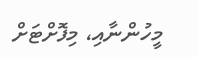މީހުންނާއި، މިފޮށްޓަށް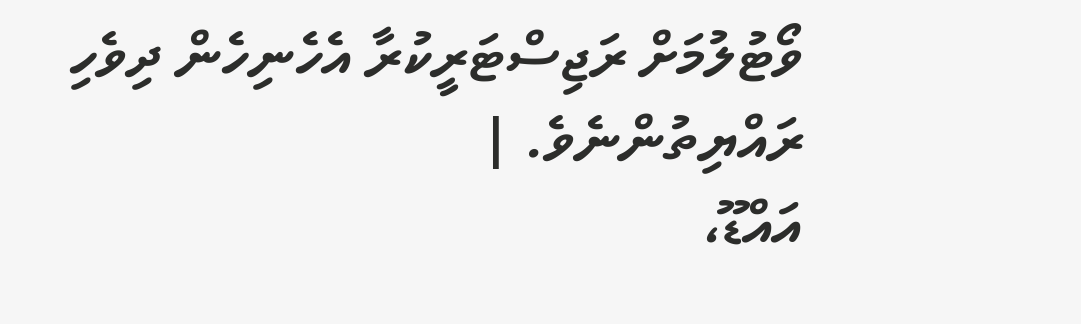ވޯޓުލުމަށް ރަޖިސްޓަރީކުރާ އެހެނިހެން ދިވެހި ރައްޔިތުންނެވެ. |
އައްޑޫ،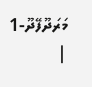މަރަދޫފޭދޫ-1 |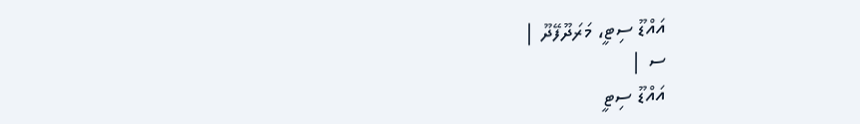އައްޑޫ ސިޓީ، މަރަދޫފޭދޫ |
ސ |
އައްޑޫ ސިޓީ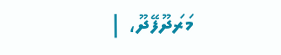މަރަދޫފޭދޫ، |